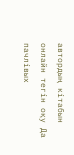автордың кітабын онлайн тегін оқу Да пачлiвых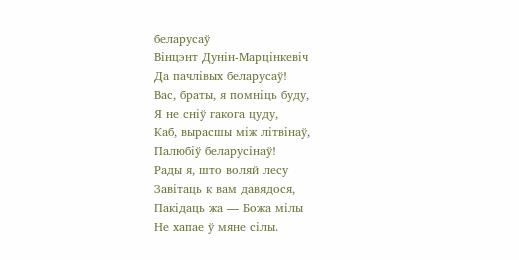беларусаў
Вінцэнт Дунін-Марцінкевіч
Да пачлiвых беларусаў!
Вас, браты, я помніць буду,
Я не сніў гакога цуду,
Каб, вырасшы між літвінаў,
Палюбіў беларусінаў!
Рады я, што воляй лесу
Завітаць к вам давядося,
Пакідаць жа — Божа мiлы
Не хапае ў мяне сілы.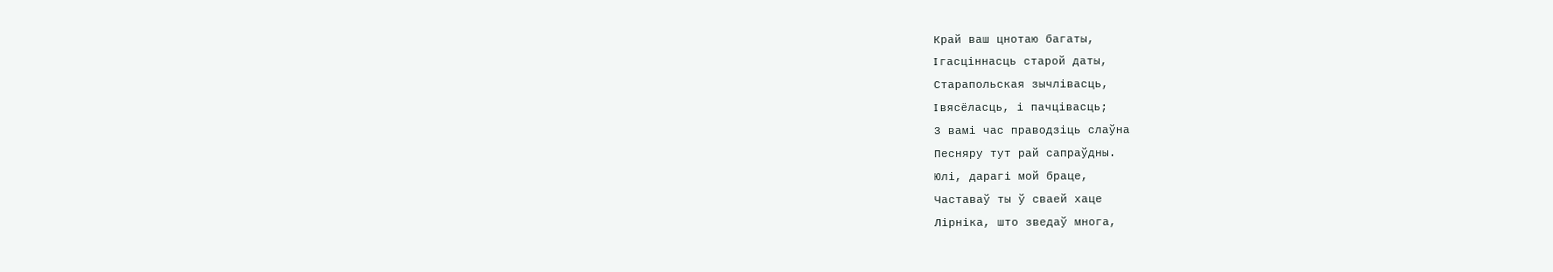Край ваш цнотаю багаты,
I гасціннасць старой даты,
Старапольская зычлівасць,
I вясёласць, і пачцівасць;
3 вамі час праводзіць слаўна
Песняру тут рай сапраўдны.
Юлі, дарагі мой браце,
Частаваў ты ў сваей хаце
Лірніка, што зведаў многа,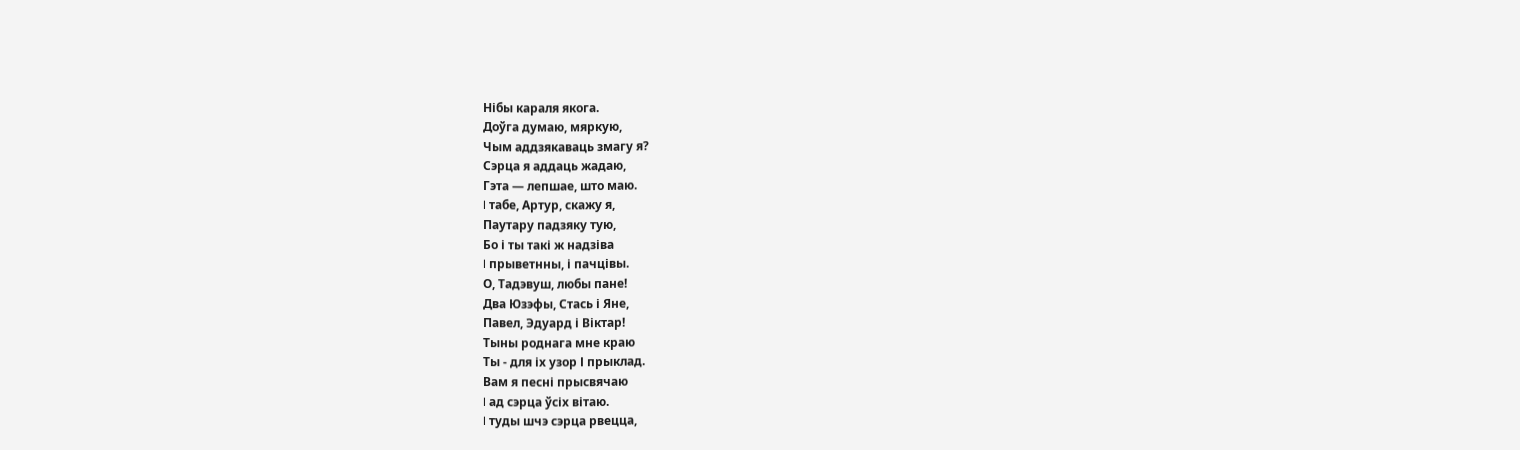Нібы караля якога.
Доўга думаю, мяркую,
Чым аддзякаваць змагу я?
Сэрца я аддаць жадаю,
Гэта — лепшае, што маю.
I табе, Артур, скажу я,
Паутару падзяку тую,
Бо і ты такі ж надзіва
I прыветнны, і пачцівы.
О, Тадэвуш, любы пане!
Два Юзэфы, Стась і Яне,
Павел, Эдуард і Віктар!
Тыны роднага мне краю
Ты - для іх узор І прыклад.
Вам я песні прысвячаю
I ад сэрца ўсіх вітаю.
I туды шчэ сэрца рвецца,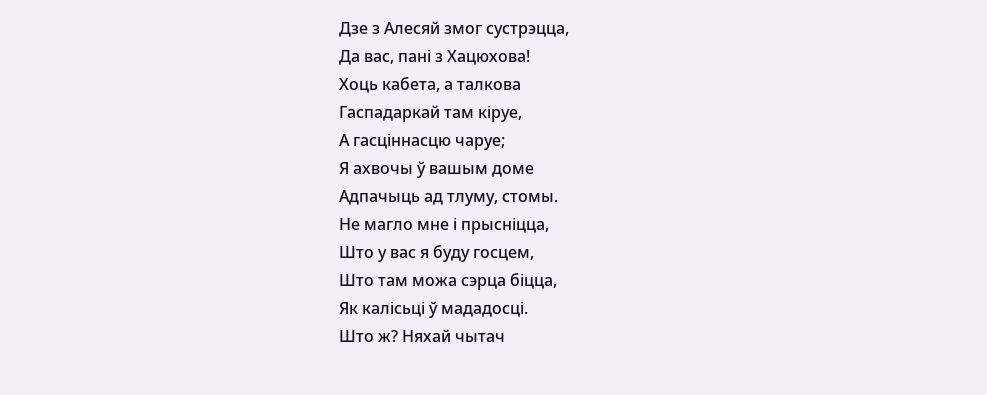Дзе з Алесяй змог сустрэцца,
Да вас, пані з Хацюхова!
Хоць кабета, а талкова
Гаспадаркай там кіруе,
А гасціннасцю чаруе;
Я ахвочы ў вашым доме
Адпачыць ад тлуму, стомы.
Не магло мне і прысніцца,
Што у вас я буду госцем,
Што там можа сэрца біцца,
Як калісьці ў мададосці.
Што ж? Няхай чытач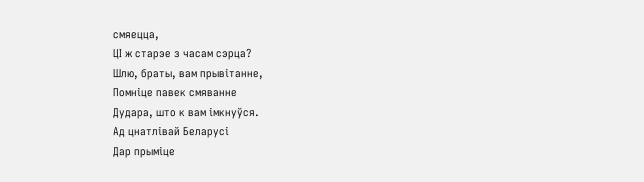смяецца,
ЦІ ж старэе з часам сэрца?
Шлю, браты, вам прывітанне,
Помніце павек смяванне
Дудара, што к вам імкнуўся.
Ад цнатлівай Беларусі
Дар прыміце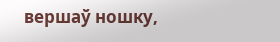вершаў ношку,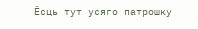Ёсць тут усяго патрошку